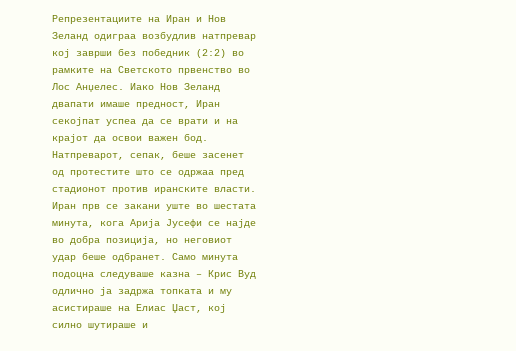Репрезентациите на Иран и Нов Зеланд одиграа возбудлив натпревар кој заврши без победник (2:2) во рамките на Светското првенство во Лос Анџелес. Иако Нов Зеланд двапати имаше предност, Иран секојпат успеа да се врати и на крајот да освои важен бод. Натпреварот, сепак, беше засенет од протестите што се одржаа пред стадионот против иранските власти.
Иран прв се закани уште во шестата минута, кога Арија Јусефи се најде во добра позиција, но неговиот удар беше одбранет. Само минута подоцна следуваше казна – Крис Вуд одлично ја задржа топката и му асистираше на Елиас Џаст, кој силно шутираше и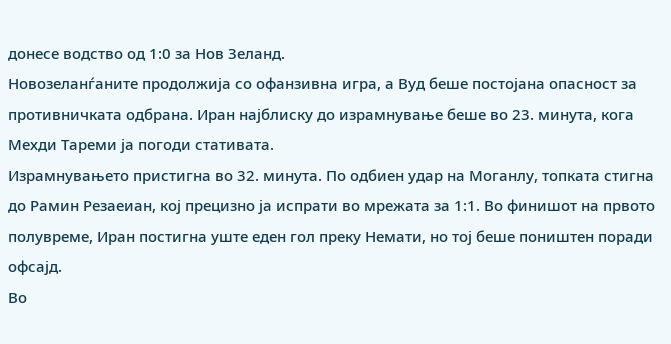донесе водство од 1:0 за Нов Зеланд.
Новозеланѓаните продолжија со офанзивна игра, а Вуд беше постојана опасност за противничката одбрана. Иран најблиску до израмнување беше во 23. минута, кога Мехди Тареми ја погоди стативата.
Израмнувањето пристигна во 32. минута. По одбиен удар на Моганлу, топката стигна до Рамин Резаеиан, кој прецизно ја испрати во мрежата за 1:1. Во финишот на првото полувреме, Иран постигна уште еден гол преку Немати, но тој беше поништен поради офсајд.
Во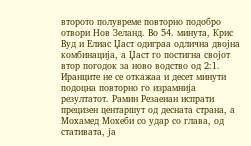второто полувреме повторно подобро отвори Нов Зеланд. Во 54. минута, Крис Вуд и Елиас Џаст одиграа одлична двојна комбинација, а Џаст го постигна својот втор погодок за ново водство од 2:1.
Иранците не се откажаа и десет минути подоцна повторно го израмнија резултатот. Рамин Резаеиан испрати прецизен центаршут од десната страна, а Мохамед Мохеби со удар со глава, од стативата, ја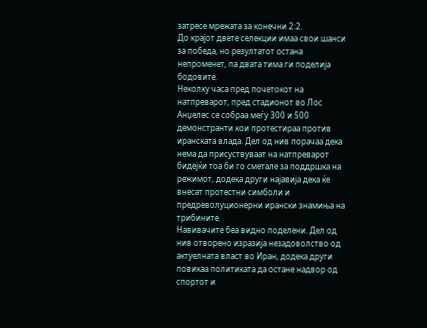затресе мрежата за конечни 2:2.
До крајот двете селекции имаа свои шанси за победа, но резултатот остана непроменет, па двата тима ги поделија бодовите.
Неколку часа пред почетокот на натпреварот, пред стадионот во Лос Анџелес се собраа меѓу 300 и 500 демонстранти кои протестираа против иранската влада. Дел од нив порачаа дека нема да присуствуваат на натпреварот бидејќи тоа би го сметале за поддршка на режимот, додека други најавија дека ќе внесат протестни симболи и предреволуционерни ирански знамиња на трибините.
Навивачите беа видно поделени. Дел од нив отворено изразија незадоволство од актуелната власт во Иран, додека други повикаа политиката да остане надвор од спортот и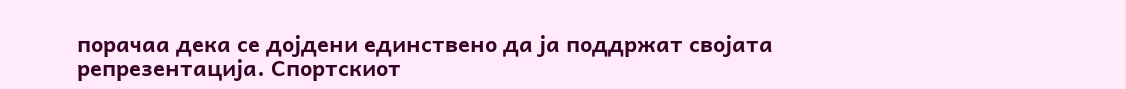порачаа дека се дојдени единствено да ја поддржат својата репрезентација. Спортскиот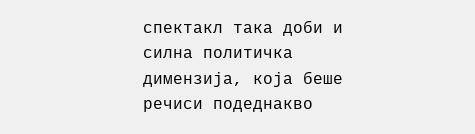спектакл така доби и силна политичка димензија, која беше речиси подеднакво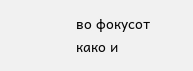во фокусот како и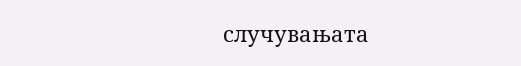случувањата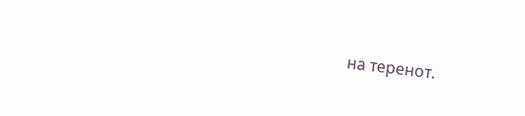на теренот.